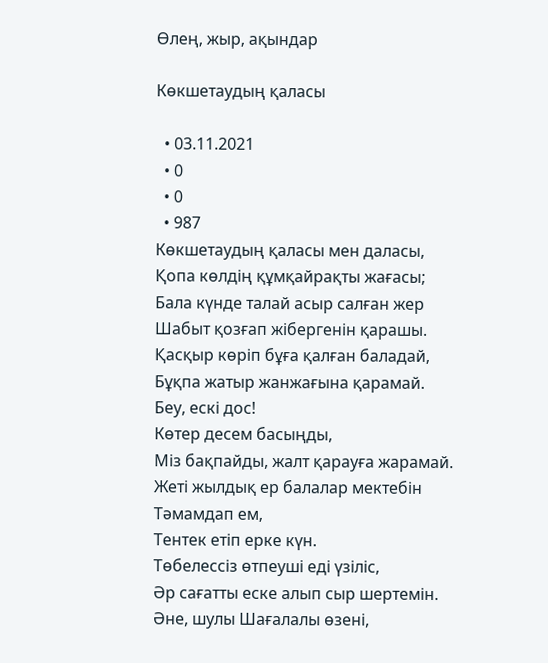Өлең, жыр, ақындар

Көкшетаудың қаласы

  • 03.11.2021
  • 0
  • 0
  • 987
Көкшетаудың қаласы мен даласы,
Қопа көлдің құмқайрақты жағасы;
Бала күнде талай асыр салған жер
Шабыт қозғап жібергенін қарашы.
Қасқыр көріп бұға қалған баладай,
Бұқпа жатыр жанжағына қарамай.
Беу, ескі дос!
Көтер десем басыңды,
Міз бақпайды, жалт қарауға жарамай.
Жеті жылдық ер балалар мектебін
Тәмамдап ем,
Тентек етіп ерке күн.
Төбелессіз өтпеуші еді үзіліс,
Әр сағатты еске алып сыр шертемін.
Әне, шулы Шағалалы өзені,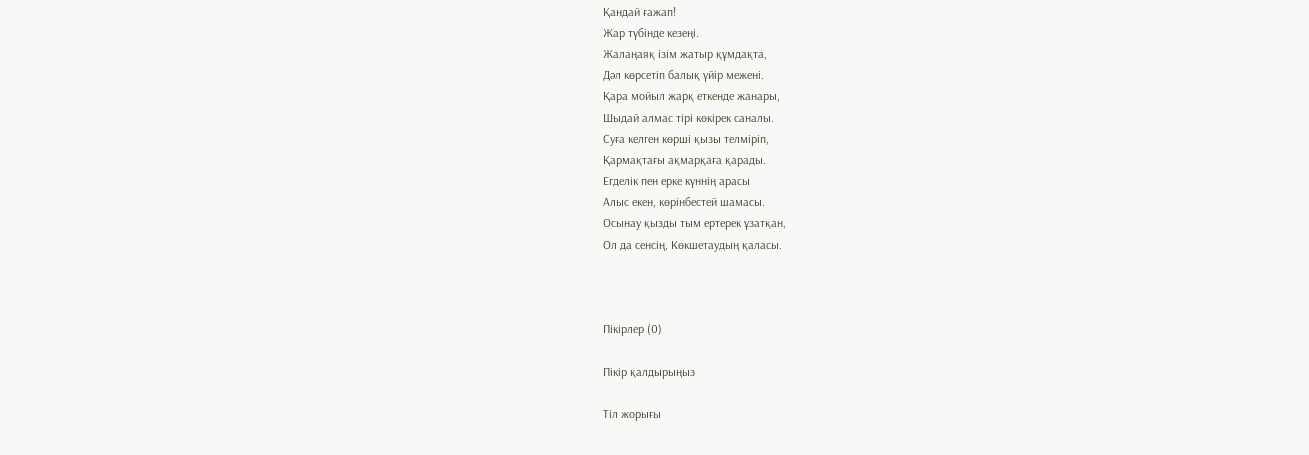Қандай ғажап!
Жар түбінде кезеңі.
Жалаңаяқ ізім жатыр құмдақта,
Дәл көрсетіп балық үйір межені.
Қара мойыл жарқ еткенде жанары,
Шыдай алмас тірі көкірек саналы.
Суға келген көрші қызы телміріп,
Қармақтағы ақмарқаға қарады.
Егделік пен ерке күннің арасы
Алыс екен, көрінбестей шамасы.
Осынау қызды тым ертерек ұзатқан,
Ол да сенсің, Көкшетаудың қаласы.



Пікірлер (0)

Пікір қалдырыңыз

Тіл жорығы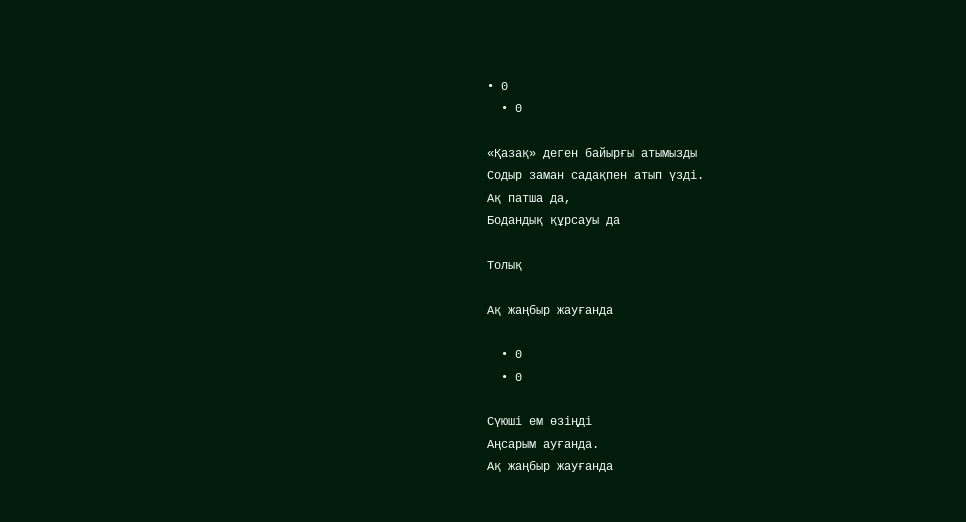• 0
  • 0

«Қазақ» деген байырғы атымызды
Содыр заман садақпен атып үзді.
Ақ патша да,
Бодандық құрсауы да

Толық

Ақ жаңбыр жауғанда

  • 0
  • 0

Сүюші ем өзіңді
Аңсарым ауғанда.
Ақ жаңбыр жауғанда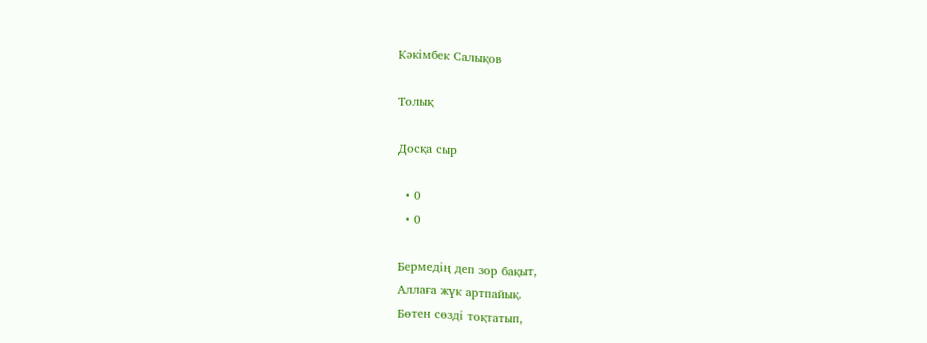Кәкімбек Салықов

Толық

Досқа сыр

  • 0
  • 0

Бермедің деп зор бақыт,
Аллаға жүк артпайық.
Бөтен сөзді тоқтатып,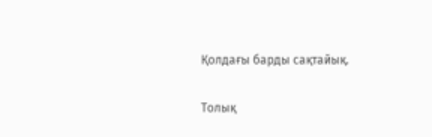Қолдағы барды сақтайық.

Толық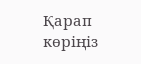Қарап көріңіз